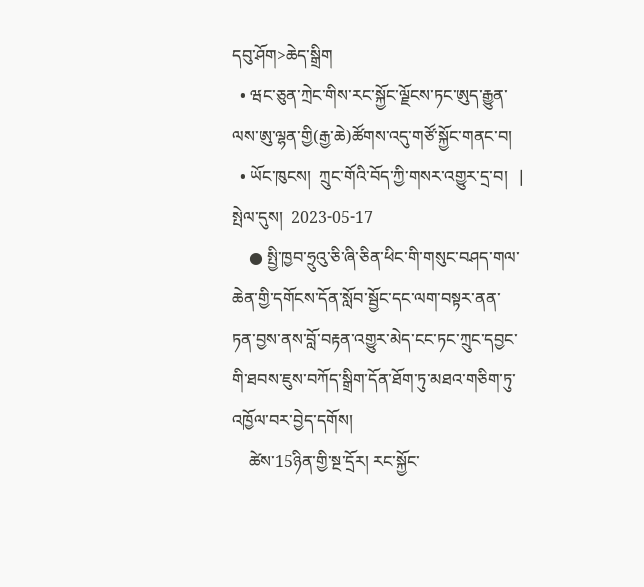དབུ་ཤོག>ཆེད་སྒྲིག
  • ཝང་ཅུན་ཀྲེང་གིས་རང་སྐྱོང་ལྗོངས་ཏང་ཨུད་རྒྱུན་ལས་ཨུ་ལྷན་གྱི(རྒྱ་ཆེ)ཚོགས་འདུ་གཙོ་སྐྱོང་གནང་བ།
  • ཡོང་ཁུངས།  ཀྲུང་གོའི་བོད་ཀྱི་གསར་འགྱུར་དྲ་བ།   |     སྤེལ་དུས།  2023-05-17
    ● སྤྱི་ཁྱབ་ཧྲུའུ་ཅི་ཞི་ཅིན་ཕིང་གི་གསུང་བཤད་གལ་ཆེན་གྱི་དགོངས་དོན་སློབ་སྦྱོང་དང་ལག་བསྟར་ནན་ཏན་བྱས་ནས་བློ་བརྟན་འགྱུར་མེད་ངང་ཏང་ཀྲུང་དབྱང་གི་ཐབས་ཇུས་བཀོད་སྒྲིག་དོན་ཐོག་ཏུ་མཐའ་གཅིག་ཏུ་འཁྱོལ་བར་བྱེད་དགོས།
    ཚེས་15ཉིན་གྱི་སྔ་དྲོར། རང་སྐྱོང་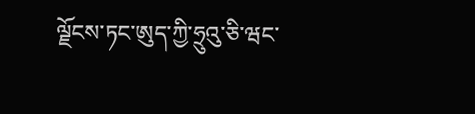ལྗོངས་ཏང་ཨུད་ཀྱི་ཧྲུའུ་ཅི་ཝང་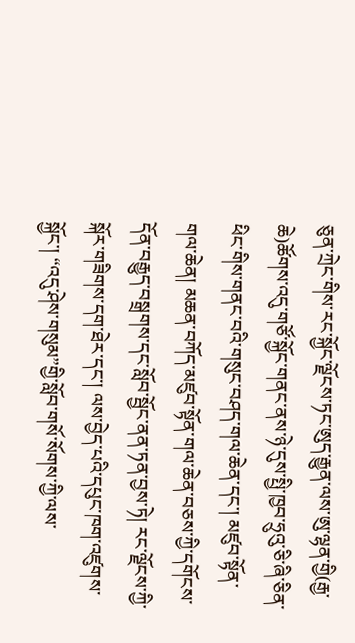ཅུན་ཀྲེང་གིས་རང་སྐྱོང་ལྗོངས་ཏང་ཨུད་རྒྱུན་ལས་ཨུ་ལྷན་གྱི(རྒྱ་ཆེ)ཚོགས་འདུ་གཙོ་སྐྱོང་གནང་ནས་ཉེ་དུས་སྤྱི་ཁྱབ་ཧྲུའུ་ཅི་ཞི་ཅིན་ཕིང་གིས་གནང་བའི་གསུང་བཤད་གལ་ཆེན་དང་། མཛུབ་སྟོན་གལ་ཆེན། མཆན་བཀོད་མཛུབ་སྟོན་གལ་ཆེན་བཅས་ཀྱི་དགོངས་དོན་བརྒྱུད་བསྒྲགས་དང་སློབ་སྦྱོང་ནན་ཏན་བྱས་ཏེ། རང་ལྗོངས་ཀྱི་སྐོར་གཟིགས་དག་ཐེར་དང་། ལས་བྱེད་པའི་དཔུང་ཁག་འཛུགས་སྐྱོང་། “འདུ་ཤེས་གསུམ”གྱི་སློབ་གསོ་སོགས་ཀྱི་ལས་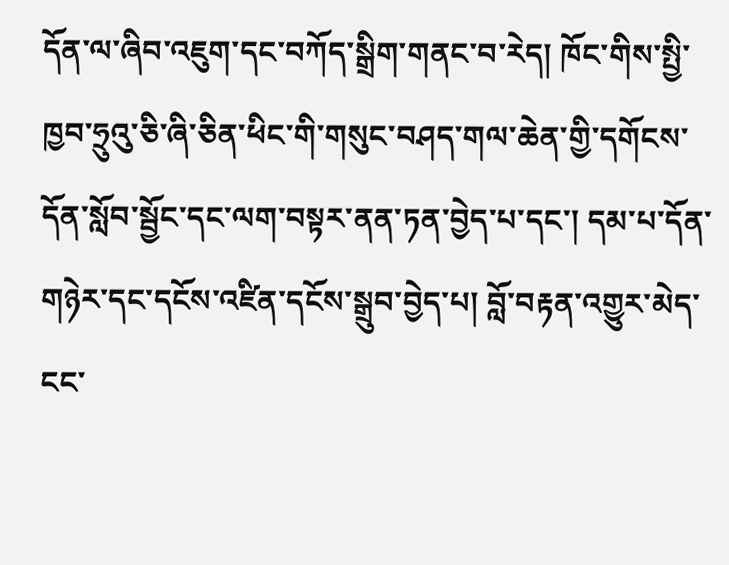དོན་ལ་ཞིབ་འཇུག་དང་བཀོད་སྒྲིག་གནང་བ་རེད། ཁོང་གིས་སྤྱི་ཁྱབ་ཧྲུའུ་ཅི་ཞི་ཅིན་ཕིང་གི་གསུང་བཤད་གལ་ཆེན་གྱི་དགོངས་དོན་སློབ་སྦྱོང་དང་ལག་བསྟར་ནན་ཏན་བྱེད་པ་དང་། དམ་པ་དོན་གཉེར་དང་དངོས་འཛིན་དངོས་སྒྲུབ་བྱེད་པ། བློ་བརྟན་འགྱུར་མེད་ངང་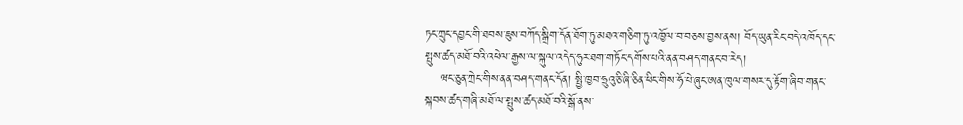ཏང་ཀྲུང་དབྱང་གི་ཐབས་ཇུས་བཀོད་སྒྲིག་དོན་ཐོག་ཏུ་མཐའ་གཅིག་ཏུ་འཁྱོལ་བ་བཅས་བྱས་ནས། བོད་ཡུན་རིང་བདེ་འཁོད་དང་སྤུས་ཚད་མཐོ་བའི་འཕེལ་རྒྱས་ལ་སྐུལ་འདེད་ཧུར་ཐག་གཏོང་དགོས་པའི་ནན་བཤད་གནང་བ་རེད།
    ཝང་ཅུན་ཀྲེང་གིས་ནན་བཤད་གནང་དོན། སྤྱི་ཁྱབ་ཧྲུའུ་ཅི་ཞི་ཅིན་ཕིང་གིས་ཧོ་པེ་ཞུང་ཨན་ཁུལ་གསར་དུ་རྟོག་ཞིབ་གནང་སྐབས་ཚད་གཞི་མཐོ་ལ་སྤུས་ཚད་མཐོ་བའི་སྒོ་ནས་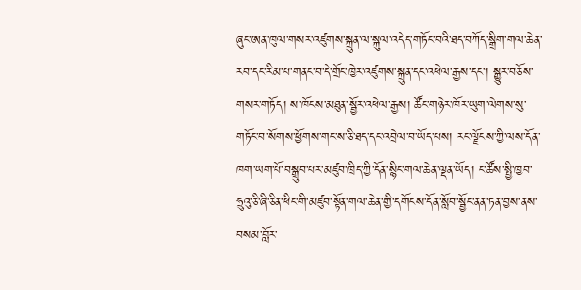ཞུང་ཨན་ཁུལ་གསར་འཛུགས་སྐྲུན་ལ་སྐུལ་འདེད་གཏོང་བའི་ཐད་བཀོད་སྒྲིག་གལ་ཆེན་རབ་དང་རིམ་པ་གནང་བ་དེ་གྲོང་ཁྱེར་འཛུགས་སྐྲུན་དང་འཕེལ་རྒྱས་དང་། སྒྱུར་བཅོས་གསར་གཏོད། ས་ཁོངས་མཐུན་སྦྱོར་འཕེལ་རྒྱས། ཚོང་གཉེར་ཁོར་ཡུག་ལེགས་སུ་གཏོང་བ་སོགས་ཕྱོགས་གང་ས་ཅི་ཐད་དང་འབྲེལ་བ་ཡོད་པས། རང་ལྗོངས་ཀྱི་ལས་དོན་ཁག་ཡག་པོ་བསྒྲུབ་པར་མཛུབ་ཁྲིད་ཀྱི་དོན་སྙིང་གལ་ཆེན་ལྡན་ཡོད། ང་ཚོས་སྤྱི་ཁྱབ་ཧྲུའུ་ཅི་ཞི་ཅིན་ཕིང་གི་མཛུབ་སྟོན་གལ་ཆེན་གྱི་དགོངས་དོན་སློབ་སྦྱོང་ནན་ཏན་བྱས་ནས་བསམ་བློར་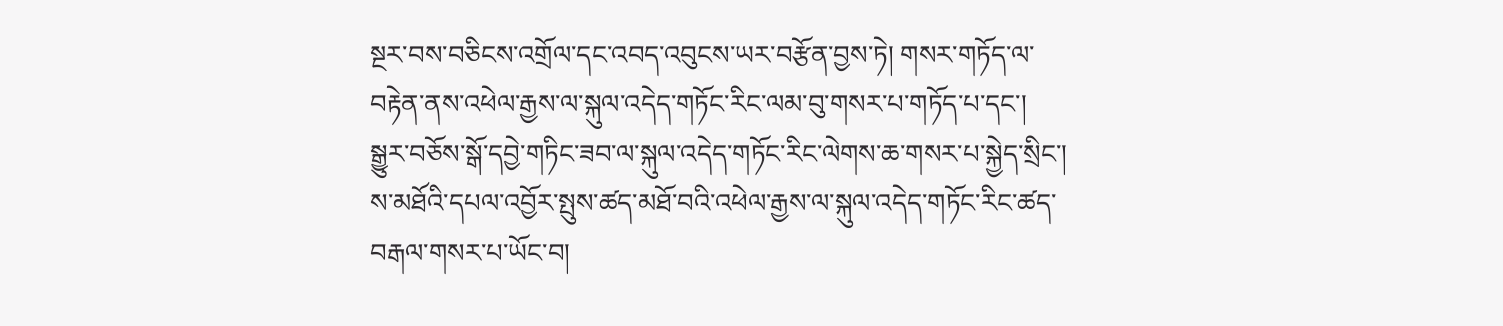སྔར་བས་བཅིངས་འགྲོལ་དང་འབད་འབུངས་ཡར་བརྩོན་བྱས་ཏེ། གསར་གཏོད་ལ་བརྟེན་ནས་འཕེལ་རྒྱས་ལ་སྐུལ་འདེད་གཏོང་རིང་ལམ་བུ་གསར་པ་གཏོད་པ་དང་། སྒྱུར་བཅོས་སྒོ་དབྱེ་གཏིང་ཟབ་ལ་སྐུལ་འདེད་གཏོང་རིང་ལེགས་ཆ་གསར་པ་སྐྱེད་སྲིང་། ས་མཐོའི་དཔལ་འབྱོར་སྤུས་ཚད་མཐོ་བའི་འཕེལ་རྒྱས་ལ་སྐུལ་འདེད་གཏོང་རིང་ཚད་བརྒལ་གསར་པ་ཡོང་བ།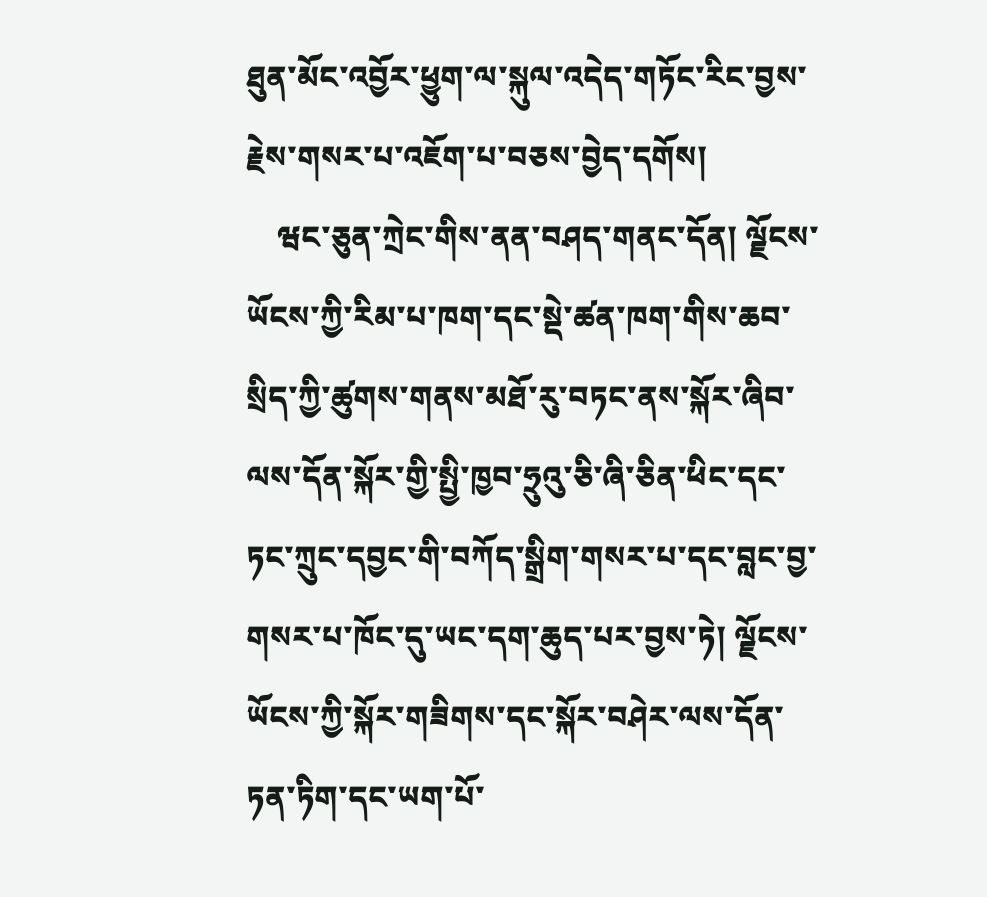ཐུན་མོང་འབྱོར་ཕྱུག་ལ་སྐུལ་འདེད་གཏོང་རིང་བྱས་རྗེས་གསར་པ་འཇོག་པ་བཅས་བྱེད་དགོས།
    ཝང་ཅུན་ཀྲེང་གིས་ནན་བཤད་གནང་དོན། ལྗོངས་ཡོངས་ཀྱི་རིམ་པ་ཁག་དང་སྡེ་ཚན་ཁག་གིས་ཆབ་སྲིད་ཀྱི་ཚུགས་གནས་མཐོ་རུ་བཏང་ནས་སྐོར་ཞིབ་ལས་དོན་སྐོར་གྱི་སྤྱི་ཁྱབ་ཧྲུའུ་ཅི་ཞི་ཅིན་ཕིང་དང་ཏང་ཀྲུང་དབྱང་གི་བཀོད་སྒྲིག་གསར་པ་དང་བླང་བྱ་གསར་པ་ཁོང་དུ་ཡང་དག་ཆུད་པར་བྱས་ཏེ། ལྗོངས་ཡོངས་ཀྱི་སྐོར་གཟིགས་དང་སྐོར་བཤེར་ལས་དོན་ཏན་ཏིག་དང་ཡག་པོ་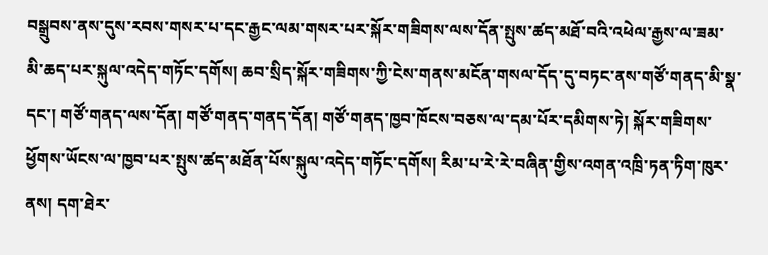བསྒྲུབས་ནས་དུས་རབས་གསར་པ་དང་རྒྱང་ལམ་གསར་པར་སྐོར་གཟིགས་ལས་དོན་སྤུས་ཚད་མཐོ་བའི་འཕེལ་རྒྱས་ལ་ཟམ་མི་ཆད་པར་སྐུལ་འདེད་གཏོང་དགོས། ཆབ་སྲིད་སྐོར་གཟིགས་ཀྱི་ངེས་གནས་མངོན་གསལ་དོད་དུ་བཏང་ནས་གཙོ་གནད་མི་སྣ་དང་། གཙོ་གནད་ལས་དོན། གཙོ་གནད་གནད་དོན། གཙོ་གནད་ཁྱབ་ཁོངས་བཅས་ལ་དམ་པོར་དམིགས་ཏེ། སྐོར་གཟིགས་ཕྱོགས་ཡོངས་ལ་ཁྱབ་པར་སྤུས་ཚད་མཐོན་པོས་སྐུལ་འདེད་གཏོང་དགོས། རིམ་པ་རེ་རེ་བཞིན་གྱིས་འགན་འཁྲི་ཏན་ཏིག་ཁུར་ནས། དག་ཐེར་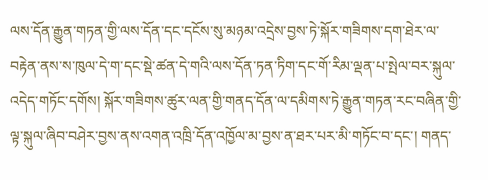ལས་དོན་རྒྱུན་གཏན་གྱི་ལས་དོན་དང་དངོས་སུ་མཉམ་འདྲེས་བྱས་ཏེ་སྐོར་གཟིགས་དག་ཐེར་ལ་བརྟེན་ནས་ས་ཁུལ་དེ་ག་དང་སྡེ་ཚན་དེ་གའི་ལས་དོན་ཏན་ཏིག་དང་གོ་རིམ་ལྡན་པ་སྤེལ་བར་སྐུལ་འདེད་གཏོང་དགོས། སྐོར་གཟིགས་ཚུར་ལན་གྱི་གནད་དོན་ལ་དམིགས་ཏེ་རྒྱུན་གཏན་རང་བཞིན་གྱི་ལྟ་སྐུལ་ཞིབ་བཤེར་བྱས་ནས་འགན་འཁྲི་དོན་འཁྱོལ་མ་བྱས་ན་ཐར་པར་མི་གཏོང་བ་དང་། གནད་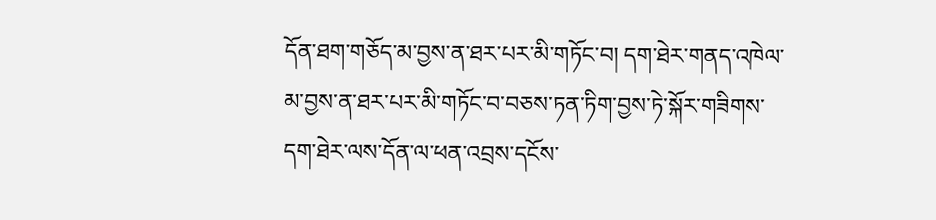དོན་ཐག་གཅོད་མ་བྱས་ན་ཐར་པར་མི་གཏོང་བ། དག་ཐེར་གནད་འཁེལ་མ་བྱས་ན་ཐར་པར་མི་གཏོང་བ་བཅས་ཏན་ཏིག་བྱས་ཏེ་སྐོར་གཟིགས་དག་ཐེར་ལས་དོན་ལ་ཕན་འབྲས་དངོས་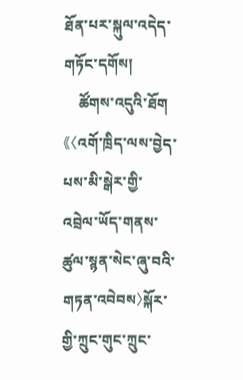ཐོན་པར་སྐུལ་འདེད་གཏོང་དགོས།
    ཚོགས་འདུའི་ཐོག 《〈འགོ་ཁྲིད་ལས་བྱེད་པས་མི་སྒེར་གྱི་འབྲེལ་ཡོད་གནས་ཚུལ་སྙན་སེང་ཞུ་བའི་གཏན་འབེབས〉སྐོར་གྱི་ཀྲུང་གུང་ཀྲུང་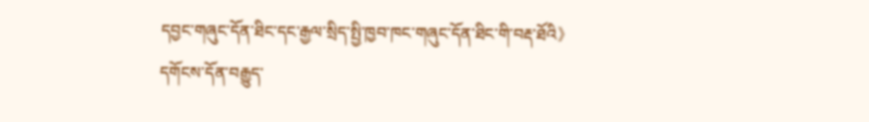དབྱང་གཞུང་དོན་ཐིང་དང་རྒྱལ་སྲིད་སྤྱི་ཁྱབ་ཁང་གཞུང་དོན་ཐིང་གི་བརྡ་ཐོའི》དགོངས་དོན་བརྒྱུད་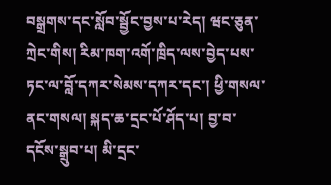བསྒྲགས་དང་སློབ་སྦྱོང་བྱས་པ་རེད། ཝང་ཅུན་ཀྲེང་གིས། རིམ་ཁག་འགོ་ཁྲིད་ལས་བྱེད་པས་ཏང་ལ་བློ་དཀར་སེམས་དཀར་དང་། ཕྱི་གསལ་ནང་གསལ། སྐད་ཆ་དྲང་པོ་ཤོད་པ། བྱ་བ་དངོས་སྒྲུབ་པ། མི་དྲང་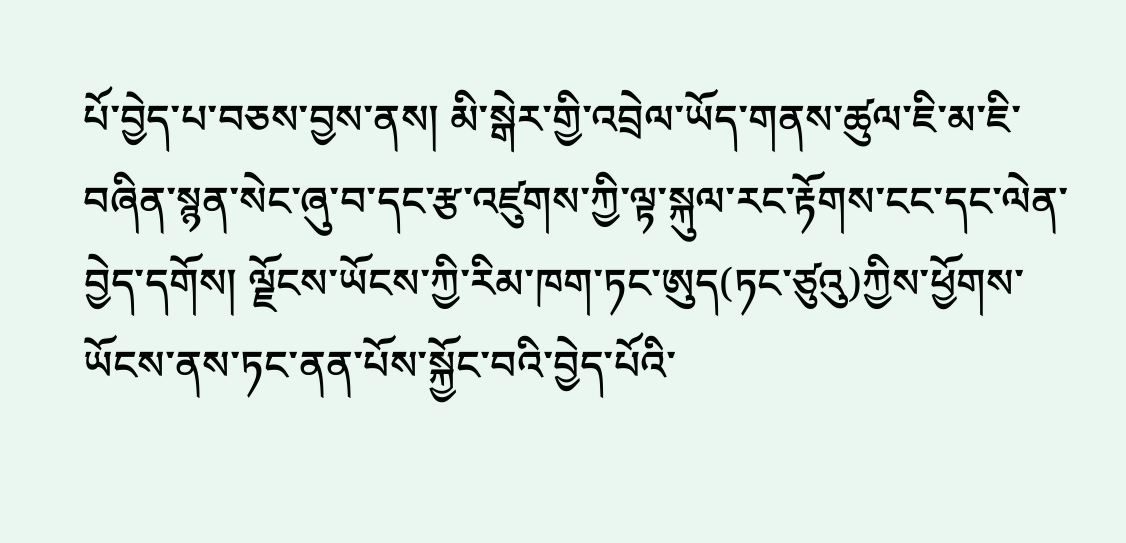པོ་བྱེད་པ་བཅས་བྱས་ནས། མི་སྒེར་གྱི་འབྲེལ་ཡོད་གནས་ཚུལ་ཇི་མ་ཇི་བཞིན་སྙན་སེང་ཞུ་བ་དང་རྩ་འཛུགས་ཀྱི་ལྟ་སྐུལ་རང་རྟོགས་ངང་དང་ལེན་བྱེད་དགོས། ལྗོངས་ཡོངས་ཀྱི་རིམ་ཁག་ཏང་ཨུད(ཏང་ཙུའུ)ཀྱིས་ཕྱོགས་ཡོངས་ནས་ཏང་ནན་པོས་སྐྱོང་བའི་བྱེད་པོའི་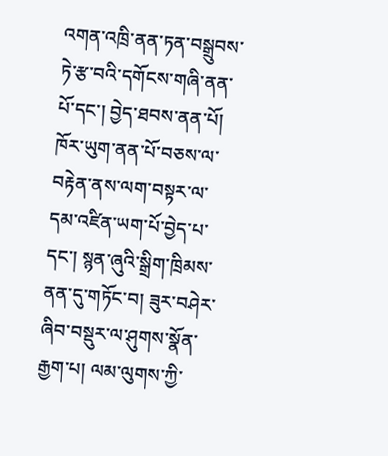འགན་འཁྲི་ནན་ཏན་བསྒྲུབས་ཏེ་རྩ་བའི་དགོངས་གཞི་ནན་པོ་དང་། བྱེད་ཐབས་ནན་པོ། ཁོར་ཡུག་ནན་པོ་བཅས་ལ་བརྟེན་ནས་ལག་བསྟར་ལ་དམ་འཛིན་ཡག་པོ་བྱེད་པ་དང་། སྙན་ཞུའི་སྒྲིག་ཁྲིམས་ནན་དུ་གཏོང་བ། ཟུར་བཤེར་ཞིབ་བསྡུར་ལ་ཤུགས་སྣོན་རྒྱག་པ། ལམ་ལུགས་ཀྱི་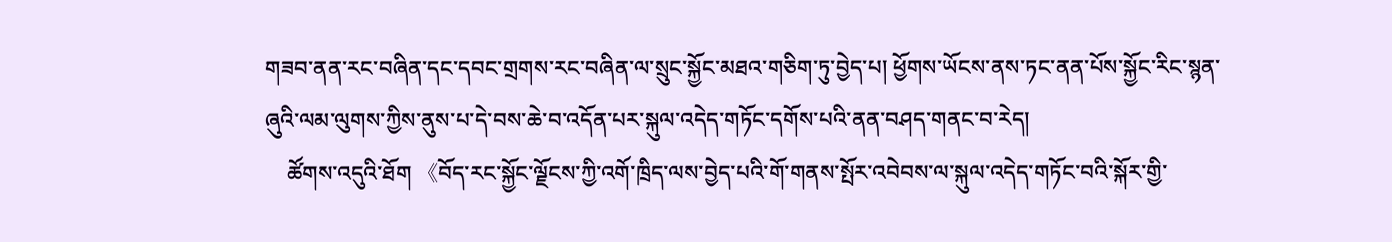གཟབ་ནན་རང་བཞིན་དང་དབང་གྲགས་རང་བཞིན་ལ་སྲུང་སྐྱོང་མཐའ་གཅིག་ཏུ་བྱེད་པ། ཕྱོགས་ཡོངས་ནས་ཏང་ནན་པོས་སྐྱོང་རིང་སྙན་ཞུའི་ལམ་ལུགས་ཀྱིས་ནུས་པ་དེ་བས་ཆེ་བ་འདོན་པར་སྐུལ་འདེད་གཏོང་དགོས་པའི་ནན་བཤད་གནང་བ་རེད།
    ཚོགས་འདུའི་ཐོག 《བོད་རང་སྐྱོང་ལྗོངས་ཀྱི་འགོ་ཁྲིད་ལས་བྱེད་པའི་གོ་གནས་སྤོར་འབེབས་ལ་སྐུལ་འདེད་གཏོང་བའི་སྐོར་གྱི་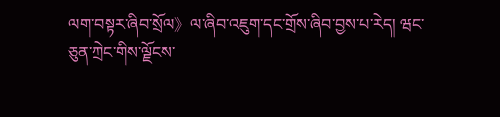ལག་བསྟར་ཞིབ་སྲོལ》ལ་ཞིབ་འཇུག་དང་གྲོས་ཞིབ་བྱས་པ་རེད། ཝང་ཅུན་ཀྲེང་གིས་ལྗོངས་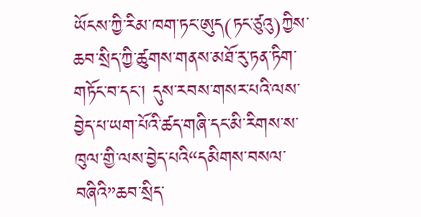ཡོངས་ཀྱི་རིམ་ཁག་ཏང་ཨུད(ཏང་ཙུའུ)ཀྱིས་ཆབ་སྲིད་ཀྱི་ཚུགས་གནས་མཐོ་རུ་ཏན་ཏིག་གཏོང་བ་དང་། དུས་རབས་གསར་པའི་ལས་བྱེད་པ་ཡག་པོའི་ཚད་གཞི་དང་མི་རིགས་ས་ཁུལ་གྱི་ལས་བྱེད་པའི“དམིགས་བསལ་བཞིའི”ཆབ་སྲིད་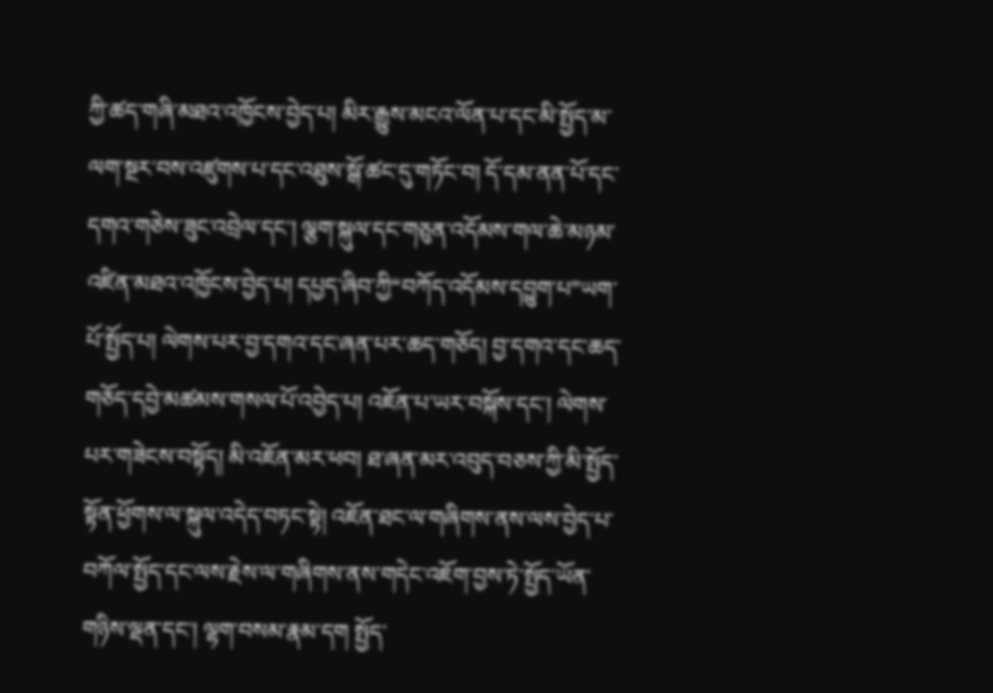ཀྱི་ཚད་གཞི་མཐའ་འཁྱོངས་བྱེད་པ། མིར་རྒྱུས་མངའ་ལོན་པ་དང་མི་སྤྱོད་མ་ལག་སྔར་བས་འཛུགས་པ་དང་འཐུས་སྒོ་ཚང་དུ་གཏོང་བ། དོ་དམ་ནན་པོ་དང་དགའ་གཅེས་ཟུང་འབྲེལ་དང་། ལྕག་སྐུལ་དང་གཅུན་འདོམས་གལ་ཆེ་མཉམ་འཛིན་མཐའ་འཁྱོངས་བྱེད་པ། དཔྱད་ཞིབ་ཀྱི“བཀོད་འདོམས་དབྱུག་པ”ཡག་པོ་སྤྱོད་པ། ལེགས་པར་བྱ་དགའ་དང་ཞན་པར་ཆད་གཅོད། བྱ་དགའ་དང་ཆད་གཅོད་དབྱེ་མཚམས་གསལ་པོ་འབྱེད་པ། འཇོན་པ་ཡར་བསྐོས་དང་། ལེགས་པར་གཟེངས་བསྟོད། མི་འཇོན་མར་ཕབ། ཐ་ཞན་མར་འབུད་བཅས་ཀྱི་མི་སྤྱོད་སྟོན་ཕྱོགས་ལ་སྐུལ་འདེད་བཏང་སྟེ། འཇོན་ཐང་ལ་གཞིགས་ནས་ལས་བྱེད་པ་བཀོལ་སྤྱོད་དང་ལས་རྗེས་ལ་གཞིགས་ནས་གདེང་འཇོག་བྱས་ཏེ་སྤྱོད་ཡོན་གཉིས་ལྡན་དང་། ལྷག་བསམ་རྣམ་དག སྤྱོད་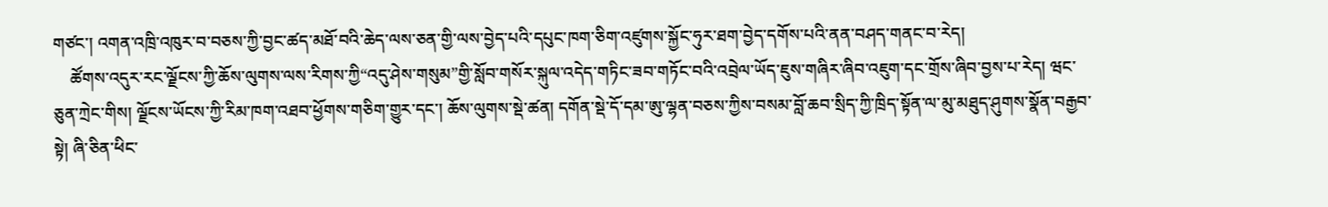གཙང་། འགན་འཁྲི་འཁུར་བ་བཅས་ཀྱི་བྱང་ཚད་མཐོ་བའི་ཆེད་ལས་ཅན་གྱི་ལས་བྱེད་པའི་དཔུང་ཁག་ཅིག་འཛུགས་སྐྱོང་ཧུར་ཐག་བྱེད་དགོས་པའི་ནན་བཤད་གནང་བ་རེད།
    ཚོགས་འདུར་རང་ལྗོངས་ཀྱི་ཆོས་ལུགས་ལས་རིགས་ཀྱི“འདུ་ཤེས་གསུམ”གྱི་སློབ་གསོར་སྐུལ་འདེད་གཏིང་ཟབ་གཏོང་བའི་འབྲེལ་ཡོད་ཇུས་གཞིར་ཞིབ་འཇུག་དང་གྲོས་ཞིབ་བྱས་པ་རེད། ཝང་ཅུན་ཀྲེང་གིས། ལྗོངས་ཡོངས་ཀྱི་རིམ་ཁག་འཐབ་ཕྱོགས་གཅིག་གྱུར་དང་། ཆོས་ལུགས་སྡེ་ཚན། དགོན་སྡེ་དོ་དམ་ཨུ་ལྷན་བཅས་ཀྱིས་བསམ་བློ་ཆབ་སྲིད་ཀྱི་ཁྲིད་སྟོན་ལ་མུ་མཐུད་ཤུགས་སྣོན་བརྒྱབ་སྟེ། ཞི་ཅིན་ཕིང་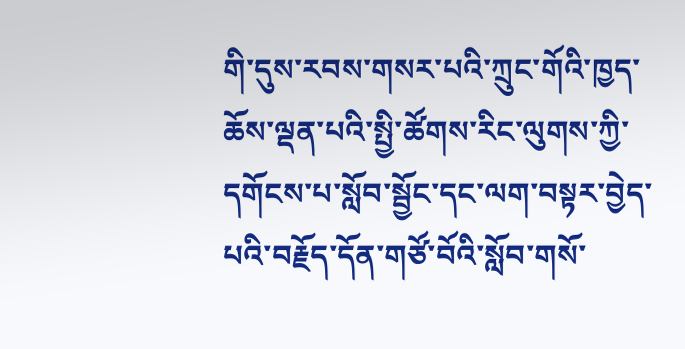གི་དུས་རབས་གསར་པའི་ཀྲུང་གོའི་ཁྱད་ཆོས་ལྡན་པའི་སྤྱི་ཚོགས་རིང་ལུགས་ཀྱི་དགོངས་པ་སློབ་སྦྱོང་དང་ལག་བསྟར་བྱེད་པའི་བརྗོད་དོན་གཙོ་བོའི་སློབ་གསོ་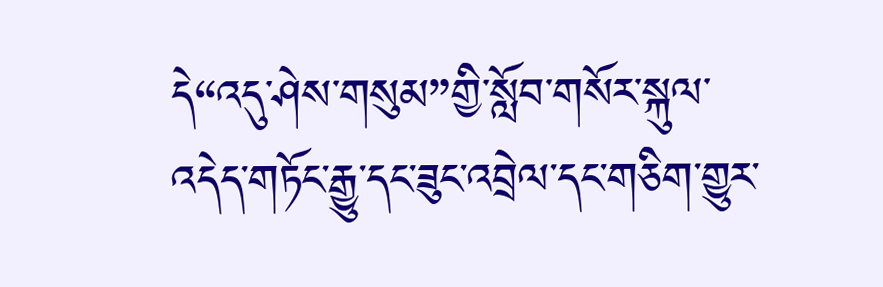དེ“འདུ་ཤེས་གསུམ”གྱི་སློབ་གསོར་སྐུལ་འདེད་གཏོང་རྒྱུ་དང་ཟུང་འབྲེལ་དང་གཅིག་གྱུར་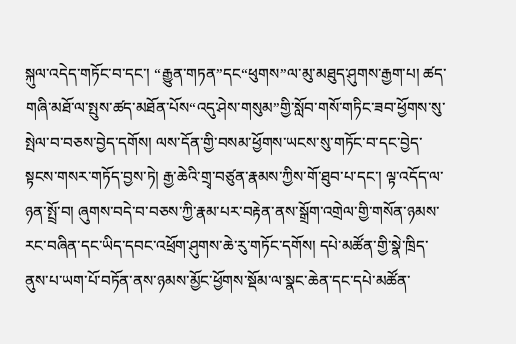སྐུལ་འདེད་གཏོང་བ་དང་། “རྒྱུན་གཏན”དང“ཕུགས”ལ་མུ་མཐུད་ཤུགས་རྒྱག་པ། ཚད་གཞི་མཐོ་ལ་སྤུས་ཚད་མཐོན་པོས“འདུ་ཤེས་གསུམ”གྱི་སློབ་གསོ་གཏིང་ཟབ་ཕྱོགས་སུ་སྤེལ་བ་བཅས་བྱེད་དགོས། ལས་དོན་གྱི་བསམ་ཕྱོགས་ཡངས་སུ་གཏོང་བ་དང་བྱེད་སྟངས་གསར་གཏོད་བྱས་ཏེ། རྒྱ་ཆེའི་གྲྭ་བཙུན་རྣམས་ཀྱིས་གོ་ཐུབ་པ་དང་། ལྟ་འདོད་ལ་ཉན་སྤྲོ་བ། ཞུགས་བདེ་བ་བཅས་ཀྱི་རྣམ་པར་བརྟེན་ནས་སྒྲོག་འགྲེལ་གྱི་གསོན་ཉམས་རང་བཞིན་དང་ཡིད་དབང་འཕྲོག་ཤུགས་ཆེ་རུ་གཏོང་དགོས། དཔེ་མཚོན་གྱི་སྣེ་ཁྲིད་ནུས་པ་ཡག་པོ་བཏོན་ནས་ཉམས་མྱོང་ཕྱོགས་སྡོམ་ལ་སྣང་ཆེན་དང་དཔེ་མཚོན་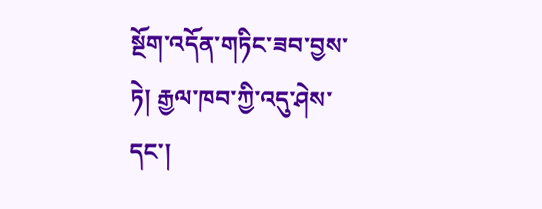སྔོག་འདོན་གཏིང་ཟབ་བྱས་ཏེ། རྒྱལ་ཁབ་ཀྱི་འདུ་ཤེས་དང་།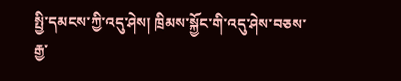སྤྱི་དམངས་ཀྱི་འདུ་ཤེས། ཁྲིམས་སྐྱོང་གི་འདུ་ཤེས་བཅས་རྒྱ་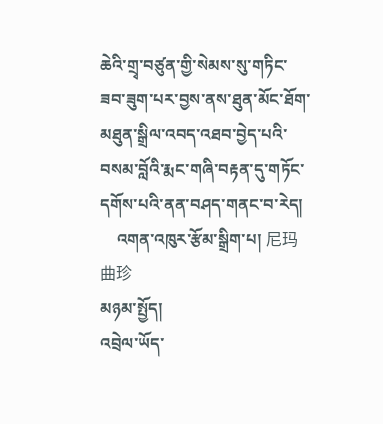ཆེའི་གྲྭ་བཙུན་གྱི་སེམས་སུ་གཏིང་ཟབ་ཟུག་པར་བྱས་ནས་ཐུན་མོང་ཐོག་མཐུན་སྒྲིལ་འབད་འཐབ་བྱེད་པའི་བསམ་བློའི་རྨང་གཞི་བརྟན་དུ་གཏོང་དགོས་པའི་ནན་བཤད་གནང་བ་རེད།
    འགན་འཁུར་རྩོམ་སྒྲིག་པ། 尼玛曲珍
མཉམ་སྤྱོད།
འབྲེལ་ཡོད་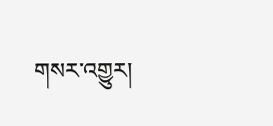གསར་འགྱུར།